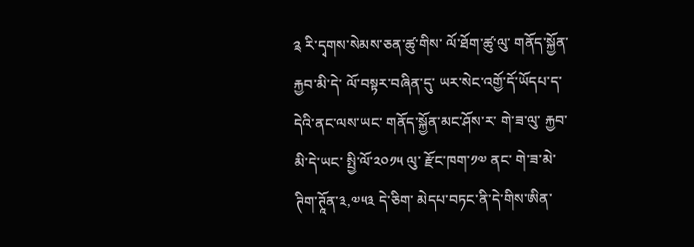༉ རི་དྭགས་སེམས་ཅན་ཚུ་གིས་ ལོ་ཐོག་ཚུ་ལུ་ གནོད་སྐྱོན་རྐྱབ་མི་དེ་ ལོ་བསྟར་བཞིན་དུ་ ཡར་སེང་འགྱོ་དོ་ཡོདཔ་ད་ དེའི་ནང་ལས་ཡང་ གནོད་སྐྱོན་མང་ཤོས་ར་ གེ་ཟ་ལུ་ རྐྱབ་མི་དེ་ཡང་ སྤྱི་ལོ་༢༠༡༥ ལུ་ རྫོང་ཁག་༡༧ ནང་ གེ་ཟ་མེ་ཊིག་ཊཱོན་༣,༧༥༣ དེ་ཅིག་ མེདཔ་བཏང་ནི་དེ་གིས་ཨིན་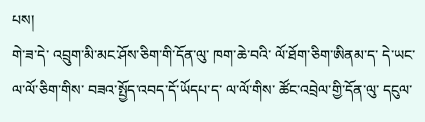པས།
གེ་ཟ་དེ་ འབྲུག་མི་མང་ཤོས་ཅིག་གི་དོན་ལུ་ ཁག་ཆེ་བའི་ ལོ་ཐོག་ཅིག་ཨིནམ་ད་ དེ་ཡང་ ལ་ལོ་ཅིག་གིས་ བཟའ་སྤྱོད་འབད་དོ་ཡོདཔ་ད་ ལ་ལོ་གིས་ ཚོང་འབྲེལ་གྱི་དོན་ལུ་ དངུལ་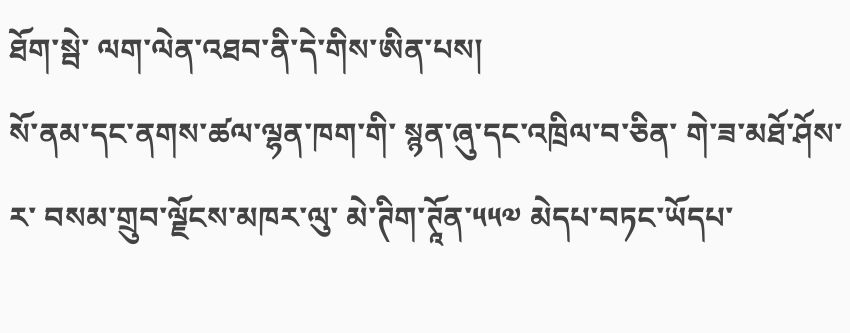ཐོག་སྦེ་ ལག་ལེན་འཐབ་ནི་དེ་གིས་ཨིན་པས།
སོ་ནམ་དང་ནགས་ཚལ་ལྷན་ཁག་གི་ སྙན་ཞུ་དང་འཁྲིལ་བ་ཅིན་ གེ་ཟ་མཐོ་ཤོས་ར་ བསམ་གྲུབ་ལྗོངས་མཁར་ལུ་ མེ་ཊིག་ཊཱོན་༥༥༧ མེདཔ་བཏང་ཡོདཔ་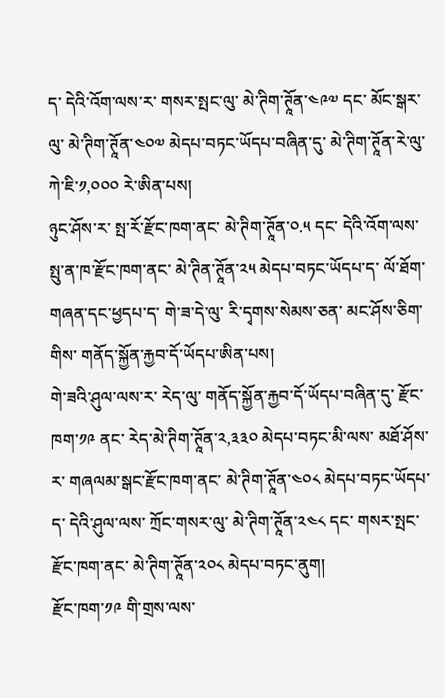ད་ དེའི་འོག་ལས་ར་ གསར་སྤང་ལུ་ མེ་ཊིག་ཊཱོན་༤༩༧ དང་ མོང་སྒར་ལུ་ མེ་ཊིག་ཊཱོན་༤༠༧ མེདཔ་བཏང་ཡོདཔ་བཞིན་དུ་ མེ་ཊིག་ཊཱོན་རེ་ལུ་ ཀེ་ཇི་༡,༠༠༠ རེ་ཨིན་པས།
ཉུང་ཤོས་ར་ སྤ་རོ་རྫོང་ཁག་ནང་ མེ་ཊིག་ཊཱོན་༠.༥ དང་ དེའི་འོག་ལས་ སྤུ་ན་ཁ་རྫོང་ཁག་ནང་ མེ་ཊིན་ཊཱོན་༢༥ མེདཔ་བཏང་ཡོདཔ་ད་ ལོ་ཐོག་གཞན་དང་ཕྱདཔ་ད་ གེ་ཟ་དེ་ལུ་ རི་དྭགས་སེམས་ཅན་ མང་ཤོས་ཅིག་གིས་ གནོད་སྐྱོན་རྐྱབ་དོ་ཡོདཔ་ཨིན་པས།
གེ་ཟའི་ཤུལ་ལས་ར་ རེད་ལུ་ གནོད་སྐྱོན་རྐྱབ་དོ་ཡོདཔ་བཞིན་དུ་ རྫོང་ཁག་༡༩ ནང་ རེད་མེ་ཊིག་ཊཱོན་༢,༣༣༠ མེདཔ་བཏང་མི་ལས་ མཐོ་ཤོས་ར་ གཞལམ་སྒང་རྫོང་ཁག་ནང་ མེ་ཊིག་ཊཱོན་༤༠༨ མེདཔ་བཏང་ཡོདཔ་ད་ དེའི་ཤུལ་ལས་ ཀྲོང་གསར་ལུ་ མེ་ཊིག་ཊཱོན་༢༤༨ དང་ གསར་སྤང་རྫོང་ཁག་ནང་ མེ་ཊིག་ཊཱོན་༢༠༨ མེདཔ་བཏང་ནུག།
རྫོང་ཁག་༡༩ གི་གྲས་ལས་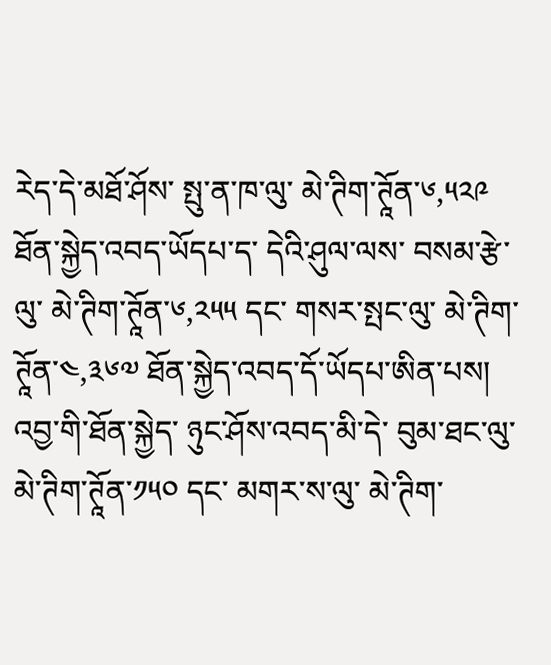རེད་དེ་མཐོ་ཤོས་ སྤུ་ན་ཁ་ལུ་ མེ་ཊིག་ཊཱོན་༦,༥༢༩ ཐོན་སྐྱེད་འབད་ཡོདཔ་ད་ དེའི་ཤུལ་ལས་ བསམ་རྩེ་ལུ་ མེ་ཊིག་ཊཱོན་༦,༢༥༥ དང་ གསར་སྤང་ལུ་ མེ་ཊིག་ཊཱོན་༤,༣༦༧ ཐོན་སྐྱེད་འབད་དོ་ཡོདཔ་ཨིན་པས།
འབྱ་གི་ཐོན་སྐྱེད་ ཉུང་ཤོས་འབད་མི་དེ་ བུམ་ཐང་ལུ་ མེ་ཊིག་ཊཱོན་༡༥༠ དང་ མགར་ས་ལུ་ མེ་ཊིག་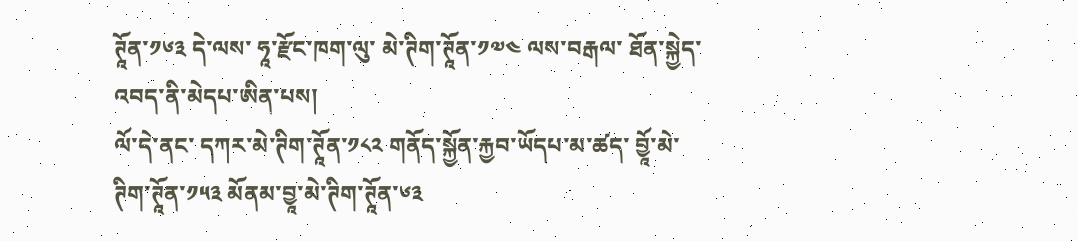ཊཱོན་༡༦༣ དེ་ལས་ ཧཱ་རྫོང་ཁག་ལུ་ མེ་ཊིག་ཊཱོན་༡༧༤ ལས་བརྒལ་ ཐོན་སྐྱེད་འབད་ནི་མེདཔ་ཨིན་པས།
ལོ་དེ་ནང་ དཀར་མེ་ཊིག་ཊཱོན་༡༨༢ གནོད་སྐྱོན་རྐྱབ་ཡོདཔ་མ་ཚད་ བྱཱོ་མེ་ཊིག་ཊཱོན་༡༥༣ མོནམ་བྱཱ་མེ་ཊིག་ཊཱོན་༦༣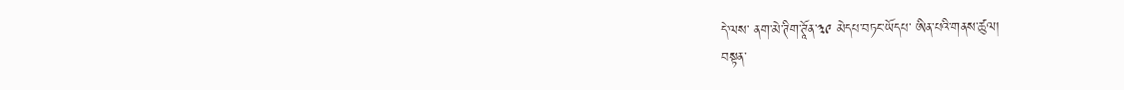དེ་ལས་ ནག་མེ་ཊིག་ཊཱོན་༣༩ མེདཔ་བཏང་ཡོདཔ་ ཨིན་པའི་གནས་ཚུལ།
བསྟན་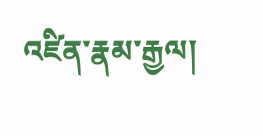འཛིན་རྣམ་རྒྱལ།